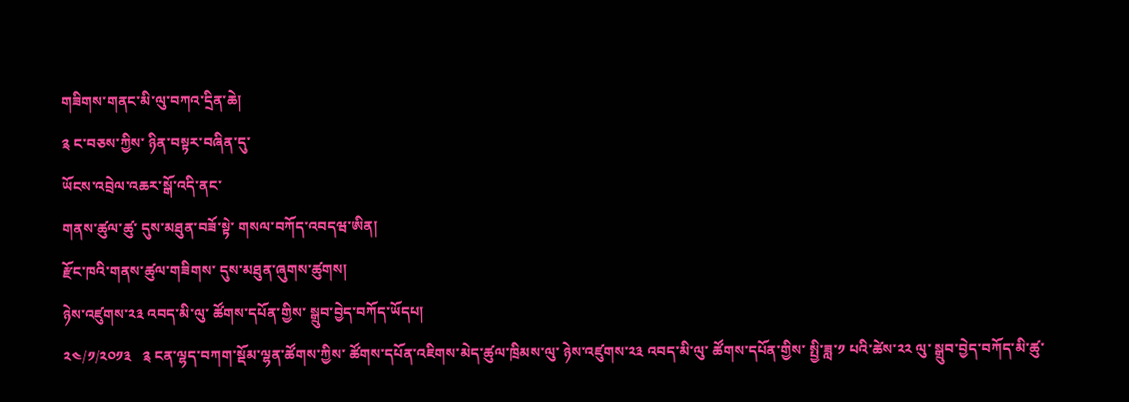གཟིགས་གནང་མི་ལུ་བཀའ་དྲིན་ཆེ།
༉ ང་བཅས་ཀྱིས་ ཉིན་བསྟར་བཞིན་དུ་
ཡོངས་འབྲེལ་འཆར་སྒོ་འདི་ནང་
གནས་ཚུལ་ཚུ་ དུས་མཐུན་བཟོ་སྟེ་ གསལ་བཀོད་འབདཝ་ཨིན།
རྫོང་ཁའི་གནས་ཚུལ་གཟིགས་ དུས་མཐུན་ཞུགས་ཚུགས།
ཉེས་འཛུགས་༢༣ འབད་མི་ལུ་ ཚོགས་དཔོན་གྱིས་ སྒྲུབ་བྱེད་བཀོད་ཡོདཔ།
༢༤/༡/༢༠༡༣   ༉ ངན་ལྷད་བཀག་སྡོམ་ལྷན་ཚོགས་ཀྱིས་ ཚོགས་དཔོན་འཇིགས་མེད་ཚུལ་ཁྲིམས་ལུ་ ཉེས་འཛུགས་༢༣ འབད་མི་ལུ་ ཚོགས་དཔོན་གྱིས་ སྤྱི་ཟླ་༡ པའི་ཚེས་༢༢ ལུ་ སྒྲུབ་བྱེད་བཀོད་མི་ཚུ་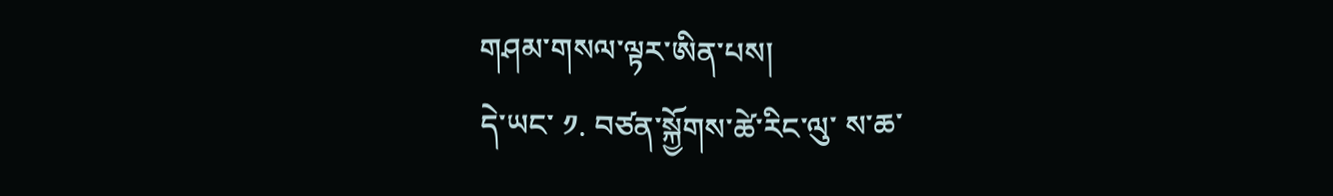གཤམ་གསལ་ལྟར་ཨིན་པས།
དེ་ཡང་ ༡. བཙན་སྐྱོགས་ཚེ་རིང་ལུ་ ས་ཆ་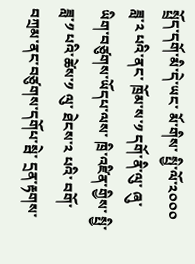སྤྲོད་དགོ་མི་དེ་ཡང་ མོ་གིས་ སྤྱི་ལོ་༢༠༠༠ ཟླ་༢ པའི་ནང་ ཁྲོམ་ས་༡ དགོ་ནི་ལུ་ ཞུ་ཡིག་བཙུགས་ཡོདཔ་ལས་ ཁྲི་འཛིན་གྱིས་ སྤྱི་ཟླ་༡ པའི་ཚེས་༡ ལུ་ ཐེངས་༢ པའི་ བགོ་བཀྲམ་ནང་བཙུགས་དགོཔ་སྦེ་ དྲན་རྟགས་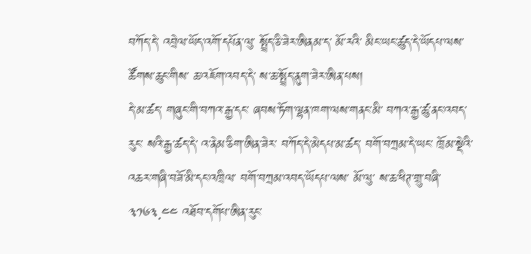བཀོད་དེ་ འབྲེལ་ཡོད་འགོ་དཔོན་ལུ་ སྤྲོད་ཅི་ཟེར་ཨིནམ་ད་ མོ་རའི་ མིང་ཡང་ཚུད་དེ་ཡོདཔ་ལས་ ཚོགས་ཆུང་གིས་ ཆ་འཇོག་འབད་དེ་ ས་ཆ་སྤྲོད་ནུག་ཟེར་ཨིན་པས།
དེ་མ་ཚད་ གཞུང་གི་བཀའ་རྒྱ་དང་ ཞབས་ཏོག་ལྷན་ཁག་ལས་གནང་མི་ བཀའ་རྒྱ་ཚུ་ནང་འབད་རུང་ སའི་རྒྱ་ཚད་དེ་ འ་ནེམ་ཅིག་ཨིན་ཟེར་ བཀོད་དེ་མེདཔ་མ་ཚད་ བགོ་བཀྲམ་དེ་ཡང་ ཁྲོམ་སྡེའི་འཆར་གཞི་བཟོ་མི་དང་འཁྲིལ་ བགོ་བཀྲམ་འབད་ཡོདཔ་ལས་ མོ་ལུ་ ས་ཆ་ཕིཊ་གྲུ་བཞི་༣༡༦༣.༤༤ འཐོབ་དགོཔ་ཨིན་རུང་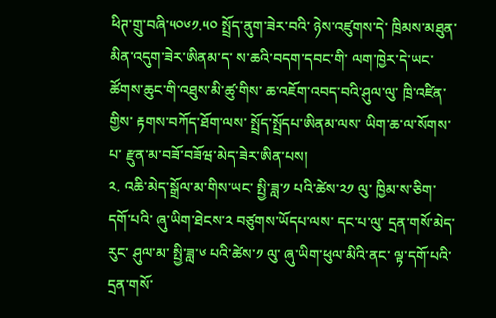ཕིཊ་གྲུ་བཞི་༥༠༦༡.༥༠ སྤྲོད་ནུག་ཟེར་བའི་ ཉེས་འཛུགས་དེ་ ཁྲིམས་མཐུན་མིན་འདུག་ཟེར་ཨིནམ་ད་ ས་ཆའི་བདག་དབང་གི་ ལག་ཁྱེར་དེ་ཡང་ ཚོགས་ཆུང་གི་འཐུས་མི་ཚུ་གིས་ ཆ་འཇོག་འབད་བའི་ཤུལ་ལུ་ ཁྲི་འཛིན་གྱིས་ རྟགས་བཀོད་ཐོག་ལས་ སྤྲོད་སྤྲོདཔ་ཨིནམ་ལས་ ཡིག་ཆ་ལ་སོགས་པ་ རྫུན་མ་བཟོ་བཟོཝ་མེད་ཟེར་ཨིན་པས།
༢. འཆི་མེད་སྒྲོལ་མ་གིས་ཡང་ སྤྱི་ཟླ་༡ པའི་ཚེས་༢༡ ལུ་ ཁྱིམ་ས་ཅིག་དགོ་པའི་ ཞུ་ཡིག་ཐེངས་༢ བཙུགས་ཡོདཔ་ལས་ དང་པ་ལུ་ དྲན་གསོ་མེད་རུང་ ཤུལ་མ་ སྤྱི་ཟླ་༦ པའི་ཚེས་༡ ལུ་ ཞུ་ཡིག་ཕུལ་མིའི་ནང་ ལྟ་དགོ་པའི་དྲན་གསོ་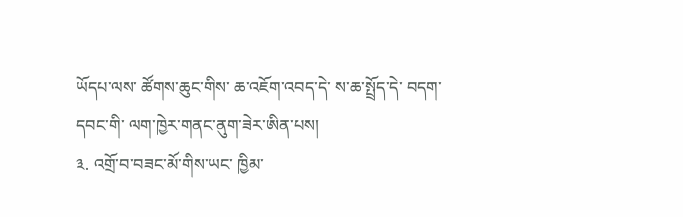ཡོདཔ་ལས་ ཚོགས་ཆུང་གིས་ ཆ་འཇོག་འབད་དེ་ ས་ཆ་སྤྲོད་དེ་ བདག་དབང་གི་ ལག་ཁྱེར་གནང་ནུག་ཟེར་ཨིན་པས།
༣. འགྲོ་བ་བཟང་མོ་གིས་ཡང་ ཁྱིམ་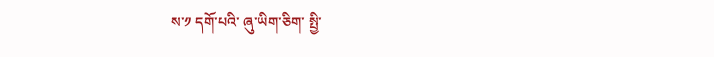ས་༡ དགོ་པའི་ ཞུ་ཡིག་ཅིག་ སྤྱི་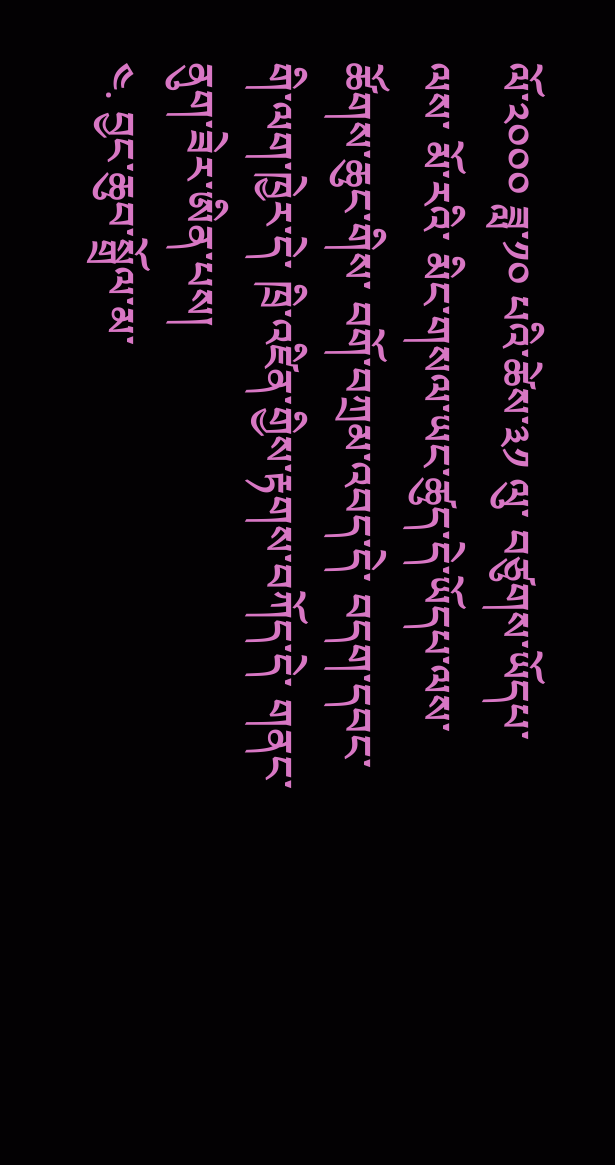ལོ་༢༠༠༠ ཟླ་༡༠ པའི་ཚེས་༣༡ ལུ་ བཙུགས་ཡོདཔ་ལས་ མོ་རའི་ མིང་གསལ་ཡང་ཚུད་དེ་ཡོདཔ་ལས་ ཚོགས་ཆུང་གིས་ བགོ་བཀྲམ་འབད་དེ་ བདག་དབང་གི་ལག་ཁྱེར་དེ་ ཁྲི་འཛིན་གྱིས་རྟགས་བཀོད་དེ་ གནང་ནུག་ཟེར་ཨིན་པས།
༤. བྱང་ཆུབ་སྒྲོལ་མ་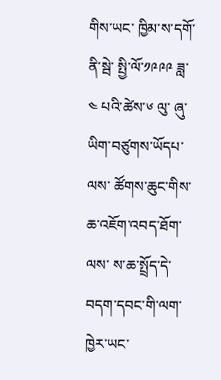གིས་ཡང་ ཁྱིམ་ས་དགོ་ནི་སྦེ་ སྤྱི་ལོ་༡༩༩༩ ཟླ་༤ པའི་ཚེས་༦ ལུ་ ཞུ་ཡིག་བཙུགས་ཡོདཔ་ལས་ ཚོགས་ཆུང་གིས་ ཆ་འཇོག་འབད་ཐོག་ལས་ ས་ཆ་སྤྲོད་དེ་ བདག་དབང་གི་ལག་ཁྱེར་ཡང་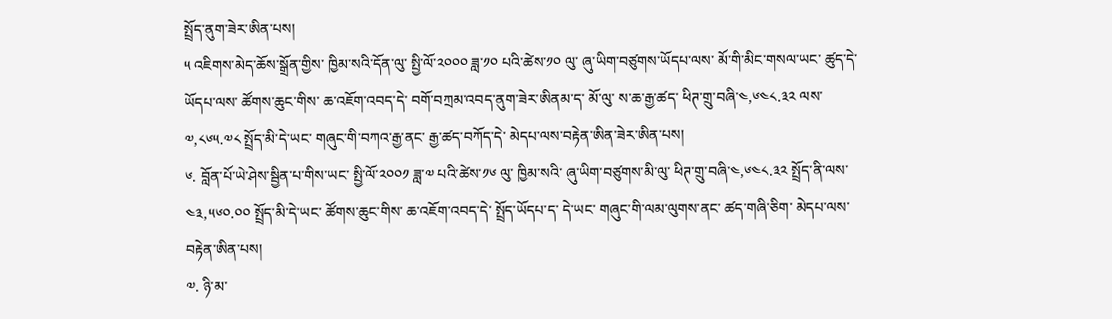སྤྲོད་ནུག་ཟེར་ཨིན་པས།
༥ འཇིགས་མེད་ཆོས་སྒྲོན་གྱིས་ ཁྱིམ་སའི་དོན་ལུ་ སྤྱི་ལོ་༢༠༠༠ ཟླ་༡༠ པའི་ཚེས་༡༠ ལུ་ ཞུ་ཡིག་བཙུགས་ཡོདཔ་ལས་ མོ་གི་མིང་གསལ་ཡང་ ཚུད་དེ་ཡོདཔ་ལས་ ཚོགས་ཆུང་གིས་ ཆ་འཇོག་འབད་དེ་ བགོ་བཀྲམ་འབད་ནུག་ཟེར་ཨིནམ་ད་ མོ་ལུ་ ས་ཆ་རྒྱ་ཚད་ ཕིཊ་གྲུ་བཞི་༤,༦༤༨.༣༢ ལས་༧,༨༦༥.༧༨ སྤྲོད་མི་དེ་ཡང་ གཞུང་གི་བཀའ་རྒྱ་ནང་ རྒྱ་ཚད་བཀོད་དེ་ མེདཔ་ལས་བརྟེན་ཨིན་ཟེར་ཨིན་པས།
༦. བློན་པོ་ཡེ་ཤེས་སྦྱིན་པ་གིས་ཡང་ སྤྱི་ལོ་༢༠༠༡ ཟླ་༧ པའི་ཚེས་༡༦ ལུ་ ཁྱིམ་སའི་ ཞུ་ཡིག་བཙུགས་མི་ལུ་ ཕིཊ་གྲུ་བཞི་༤,༦༤༨.༣༢ སྤྲོད་ནི་ལས་༤༣,༥༦༠.༠༠ སྤྲོད་མི་དེ་ཡང་ ཚོགས་ཆུང་གིས་ ཆ་འཇོག་འབད་དེ་ སྤྲོད་ཡོདཔ་ད་ དེ་ཡང་ གཞུང་གི་ལམ་ལུགས་ནང་ ཚད་གཞི་ཅིག་ མེདཔ་ལས་བརྟེན་ཨིན་པས།
༧. ཉི་མ་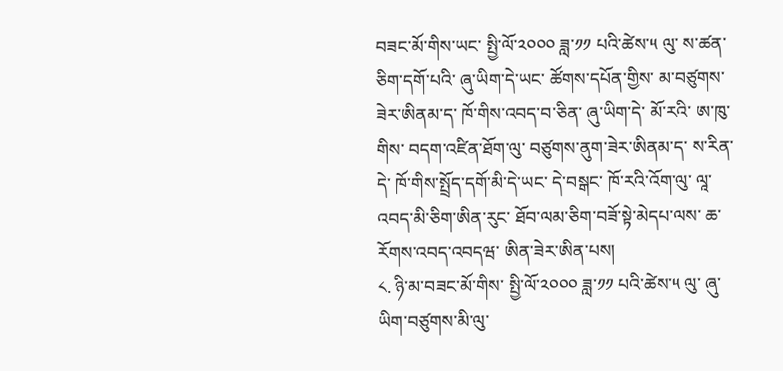བཟང་མོ་གིས་ཡང་ སྤྱི་ལོ་༢༠༠༠ ཟླ་༡༡ པའི་ཚེས་༥ ལུ་ ས་ཚན་ཅིག་དགོ་པའི་ ཞུ་ཡིག་དེ་ཡང་ ཚོགས་དཔོན་གྱིས་ མ་བཙུགས་ཟེར་ཨིནམ་ད་ ཁོ་གིས་འབད་བ་ཅིན་ ཞུ་ཡིག་དེ་ མོ་རའི་ ཨ་ཁུ་གིས་ བདག་འཛིན་ཐོག་ལུ་ བཙུགས་ནུག་ཟེར་ཨིནམ་ད་ ས་རིན་དེ་ ཁོ་གིས་སྤྲོད་དགོ་མི་དེ་ཡང་ དེ་བསྒང་ ཁོ་རའི་འོག་ལུ་ ལཱ་འབད་མི་ཅིག་ཨིན་རུང་ ཐོབ་ལམ་ཅིག་བཟོ་སྟེ་མེདཔ་ལས་ ཆ་རོགས་འབད་འབདཝ་ ཨིན་ཟེར་ཨིན་པས།
༨. ཉི་མ་བཟང་མོ་གིས་ སྤྱི་ལོ་༢༠༠༠ ཟླ་༡༡ པའི་ཚེས་༥ ལུ་ ཞུ་ཡིག་བཙུགས་མི་ལུ་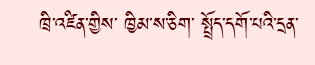ཁྲི་འཛིན་གྱིས་ ཁྱིམ་ས་ཅིག་ སྤྲོད་དགོ་པའི་དྲན་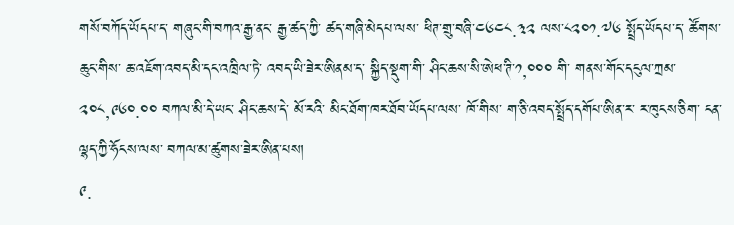གསོ་བཀོད་ཡོདཔ་ད་ གཞུང་གི་བཀའ་རྒྱ་ནང་ རྒྱ་ཚད་ཀྱི་ ཚད་གཞི་མེདཔ་ལས་ ཕིཊ་གྲུ་བཞི་༤༦༤༨.༣༢ ལས་༨༢༠༡.༧༦ སྤྲོད་ཡོདཔ་ད་ ཚོགས་ཆུང་གིས་ ཆ་འཇོག་འབད་མི་དང་འཁྲིལ་ཏེ་ འབད་ཡི་ཟེར་ཨིནམ་ད་ སྐྱིད་སྡུག་གི་ ཤིང་ཆས་སི་ཨེཕ་ཊི་༡,༠༠༠ གི་ གནས་གོང་དངུལ་ཀྲམ་༢༠༨,༩༦༠.༠༠ བཀལ་མི་དེ་ཡང་ ཤིང་ཆས་དེ་ མོ་རའི་ མིང་ཐོག་ཁར་ཐོབ་ཡོདཔ་ལས་ ཁོ་གིས་ ག་ཅི་འབད་སྤྲོད་དགོཔ་ཨིན་ར་ ར་ཁུངས་ཅིག་ ངན་ལྷད་ཀྱི་ཧོངས་ལས་ བཀལ་མ་ཚུགས་ཟེར་ཨིན་པས།
༩.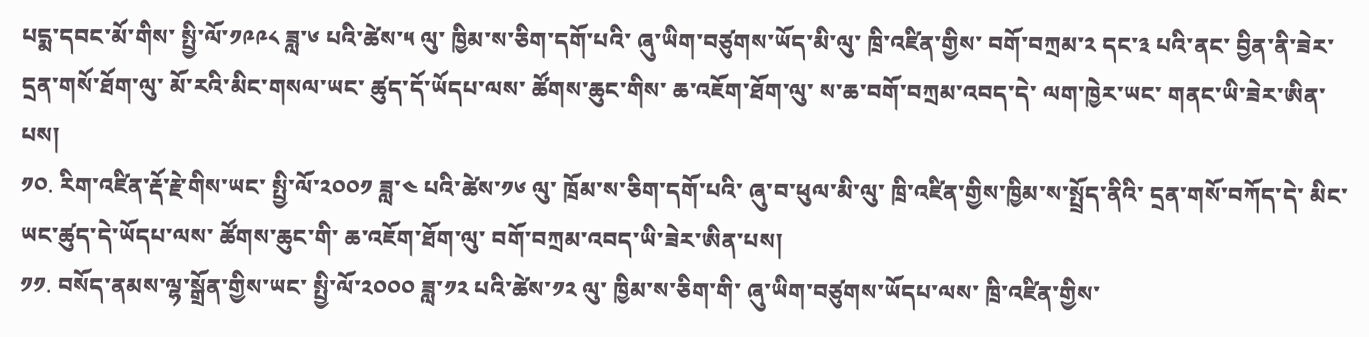པདྨ་དབང་མོ་གིས་ སྤྱི་ལོ་༡༩༩༨ ཟླ་༦ པའི་ཚེས་༥ ལུ་ ཁྱིམ་ས་ཅིག་དགོ་པའི་ ཞུ་ཡིག་བཙུགས་ཡོད་མི་ལུ་ ཁྲི་འཛིན་གྱིས་ བགོ་བཀྲམ་༢ དང་༣ པའི་ནང་ བྱིན་ནི་ཟེར་ དྲན་གསོ་ཐོག་ལུ་ མོ་རའི་མིང་གསལ་ཡང་ ཚུད་དོ་ཡོདཔ་ལས་ ཚོགས་ཆུང་གིས་ ཆ་འཇོག་ཐོག་ལུ་ ས་ཆ་བགོ་བཀྲམ་འབད་དེ་ ལག་ཁྱེར་ཡང་ གནང་ཡི་ཟེར་ཨིན་པས།
༡༠. རིག་འཛིན་རྡོ་རྗེ་གིས་ཡང་ སྤྱི་ལོ་༢༠༠༡ ཟླ་༤ པའི་ཚེས་༡༦ ལུ་ ཁྲོམ་ས་ཅིག་དགོ་པའི་ ཞུ་བ་ཕུལ་མི་ལུ་ ཁྲི་འཛིན་གྱིས་ཁྱིམ་ས་སྤྲོད་ནིའི་ དྲན་གསོ་བཀོད་དེ་ མིང་ཡང་ཚུད་དེ་ཡོདཔ་ལས་ ཚོགས་ཆུང་གི་ ཆ་འཇོག་ཐོག་ལུ་ བགོ་བཀྲམ་འབད་ཡི་ཟེར་ཨིན་པས།
༡༡. བསོད་ནམས་ལྷ་སྒྲོན་གྱིས་ཡང་ སྤྱི་ལོ་༢༠༠༠ ཟླ་༡༢ པའི་ཚེས་༡༢ ལུ་ ཁྱིམ་ས་ཅིག་གི་ ཞུ་ཡིག་བཙུགས་ཡོདཔ་ལས་ ཁྲི་འཛིན་གྱིས་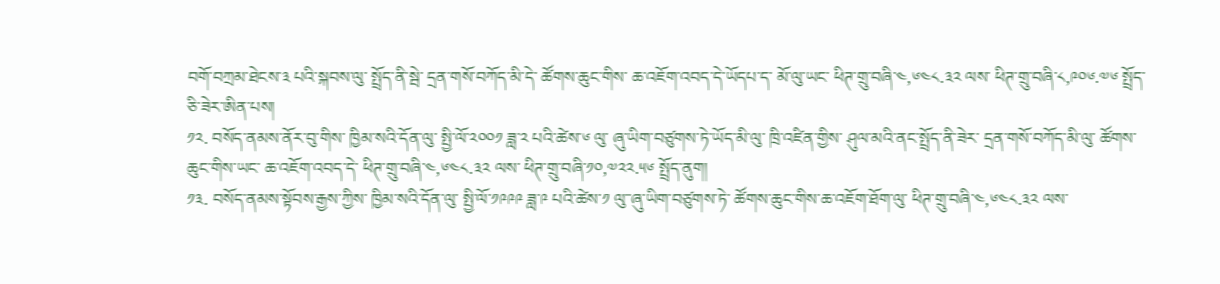བགོ་བཀྲམ་ཐེངས་༣ པའི་སྐབས་ལུ་ སྤྲོད་ནི་སྦེ་ དྲན་གསོ་བཀོད་མི་དེ་ ཚོགས་ཆུང་གིས་ ཆ་འཇོག་འབད་དེ་ཡོདཔ་ད་ མོ་ལུ་ཡང་ ཕིཊ་གྲུ་བཞི་༤,༦༤༨.༣༢ ལས་ ཕིཊ་གྲུ་བཞི་༨,༩༠༦.༧༦ སྤྲོད་ཅི་ཟེར་ཨིན་པས།
༡༢. བསོད་ནམས་ནོར་བུ་གིས་ ཁྱིམ་སའི་དོན་ལུ་ སྤྱི་ལོ་༢༠༠༡ ཟླ་༢ པའི་ཚེས་༦ ལུ་ ཞུ་ཡིག་བཙུགས་ཏེ་ཡོད་མི་ལུ་ ཁྲི་འཛིན་གྱིས་ ཤུལ་མའི་ནང་སྤྲོད་ནི་ཟེར་ དྲན་གསོ་བཀོད་མི་ལུ་ ཚོགས་ཆུང་གིས་ཡང་ ཆ་འཇོག་འབད་དེ་ ཕིཊ་གྲུ་བཞི་༤,༦༤༨.༣༢ ལས་ ཕིཊ་གྲུ་བཞི་༡༠,༧༢༢.༥༦ སྤྲོད་ནུག།
༡༣. བསོད་ནམས་སྟོབས་རྒྱས་ཀྱིས་ ཁྱིམ་སའི་དོན་ལུ་ སྤྱི་ལོ་༡༩༩༩ ཟླ་༩ པའི་ཚེས་༡ ལུ་་ཞུ་ཡིག་བཙུགས་ཏེ་ ཚོགས་ཆུང་གིས་ཆ་འཇོག་ཐོག་ལུ་ ཕིཊ་གྲུ་བཞི་༤,༦༤༨.༣༢ ལས་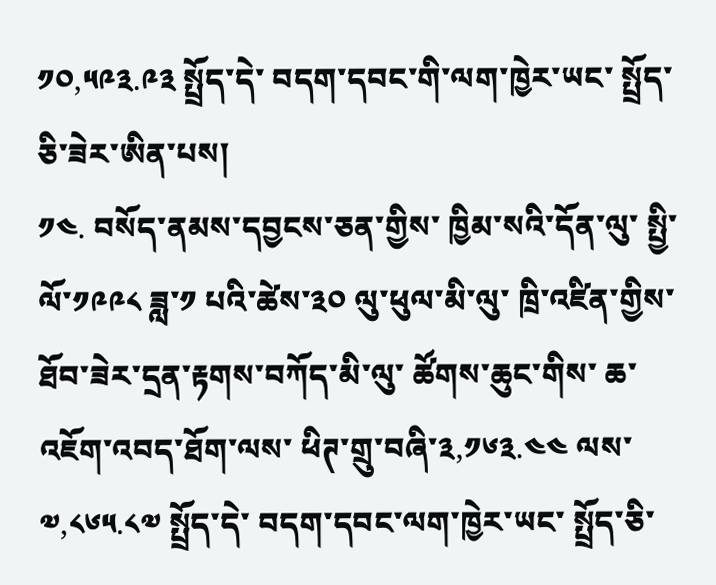༡༠,༥༩༣.༩༣ སྤྲོད་དེ་ བདག་དབང་གི་ལག་ཁྱེར་ཡང་ སྤྲོད་ཅི་ཟེར་ཨིན་པས།
༡༤. བསོད་ནམས་དབྱངས་ཅན་གྱིས་ ཁྱིམ་སའི་དོན་ལུ་ སྤྱི་ལོ་༡༩༩༨ ཟླ་༡ པའི་ཚེས་༣༠ ལུ་ཕུལ་མི་ལུ་ ཁྲི་འཛིན་གྱིས་ ཐོབ་ཟེར་དྲན་རྟགས་བཀོད་མི་ལུ་ ཚོགས་ཆུང་གིས་ ཆ་འཇོག་འབད་ཐོག་ལས་ ཕིཊ་གྲུ་བཞི་༣,༡༦༣.༤༤ ལས་༧,༨༦༥.༨༧ སྤྲོད་དེ་ བདག་དབང་ལག་ཁྱེར་ཡང་ སྤྲོད་ཅི་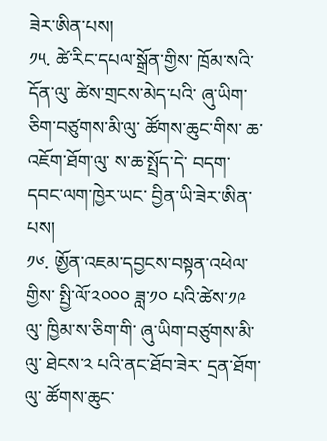ཟེར་ཨིན་པས།
༡༥. ཚེ་རིང་དཔལ་སྒྲོན་གྱིས་ ཁྲོམ་སའི་དོན་ལུ་ ཚེས་གྲངས་མེད་པའི་ ཞུ་ཡིག་ཅིག་བཙུགས་མི་ལུ་ ཚོགས་ཆུང་གིས་ ཆ་འཇོག་ཐོག་ལུ་ ས་ཆ་སྤྲོད་དེ་ བདག་དབང་ལག་ཁྱེར་ཡང་ བྱིན་ཡི་ཟེར་ཨིན་པས།
༡༦. ཨྱོན་འཇམ་དབྱངས་བསྟན་འཕེལ་གྱིས་ སྤྱི་ལོ་༢༠༠༠ ཟླ་༡༠ པའི་ཚེས་༡༩ ལུ་ ཁྱིམ་ས་ཅིག་གི་ ཞུ་ཡིག་བཙུགས་མི་ལུ་ ཐེངས་༢ པའི་ནང་ཐོབ་ཟེར་ དྲན་ཐོག་ལུ་ ཚོགས་ཆུང་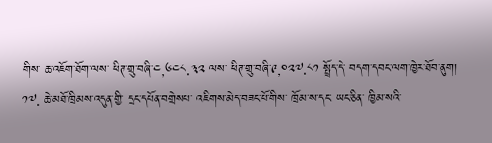གིས་ ཆ་འཇོག་ཐོག་ལས་ ཕིཊ་གྲུ་བཞི་༤,༦༤༨.༣༢ ལས་ ཕིཊ་གྲུ་བཞི་༩,༠༢༧.༨༡ སྤྲོད་དེ་ བདག་དབང་ལག་ཁྱེར་ཐོབ་ནུག།
༡༧. ཆེ་མཐོ་ཁྲིམས་འདུན་གྱི་ དྲང་དཔོན་བགྲེསཔ་ འཇིགས་མེད་བཟང་པོ་གིས་ ཁྲོམ་ས་དང་ ཡང་ཅིན་ ཁྱིམ་སའི་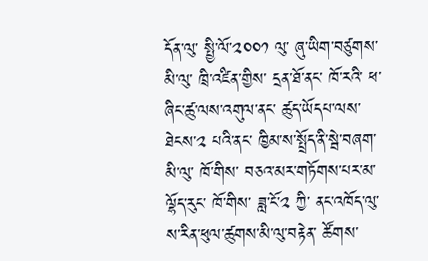དོན་ལུ་ སྤྱི་ལོ་༢༠༠༡ ལུ་ ཞུ་ཡིག་བཙུགས་མི་ལུ་ ཁྲི་འཛིན་གྱིས་ དྲན་ཐོ་ནང་ ཁོ་རའི་ ཕ་ཞིང་ཚུ་ལས་འགུལ་ནང་ ཚུད་ཡོདཔ་ལས་ ཐེངས་༢ པའི་ནང་ ཁྱིམ་ས་སྤྲོད་ནི་སྦེ་བཞག་མི་ལུ་ ཁོ་གིས་ བཅའ་མར་གཏོགས་པར་མ་ལྷོད་རུང་ ཁོ་གིས་ ཟླ་ངོ་༢ ཀྱི་ ནང་འཁོད་ལུ་ ས་རིན་ཕུལ་ཚུགས་མི་ལུ་བརྟེན་ ཚོགས་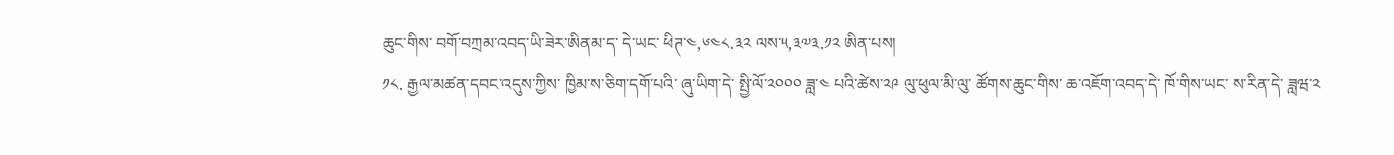ཆུང་གིས་ བགོ་བཀྲམ་འབད་ཡི་ཟེར་ཨིནམ་ད་ དེ་ཡང་ ཕིཊ་༤,༦༤༨.༣༢ ལས་༥,༣༧༣.༡༢ ཨིན་པས།
༡༨. རྒྱལ་མཚན་དབང་འདུས་ཀྱིས་ ཁྱིམ་ས་ཅིག་དགོ་པའི་ ཞུ་ཡིག་དེ་ སྤྱི་ལོ་༢༠༠༠ ཟླ་༤ པའི་ཚེས་༢༩ ལུ་ཕུལ་མི་ལུ་ ཚོགས་ཆུང་གིས་ ཆ་འཇོག་འབད་དེ་ ཁོ་གིས་ཡང་ ས་རིན་དེ་ ཟླཝ་༢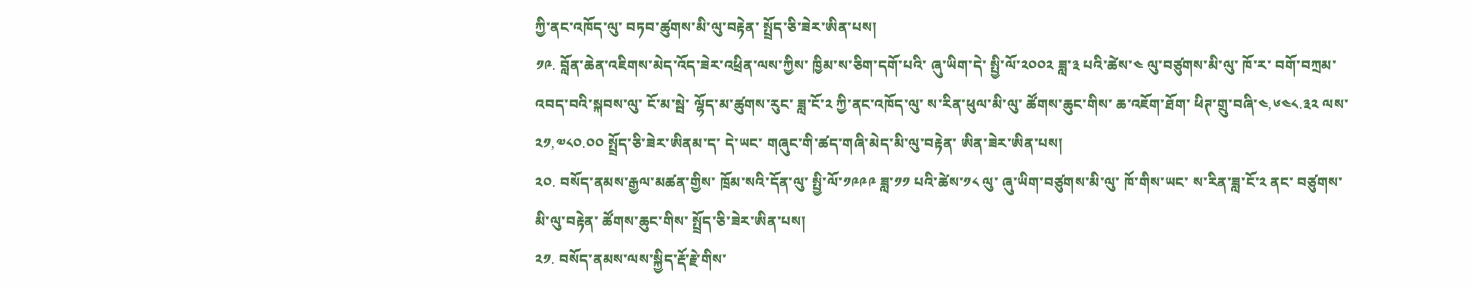ཀྱི་ནང་འཁོད་ལུ་ བཏབ་ཚུགས་མི་ལུ་བརྟེན་ སྤྲོད་ཅི་ཟེར་ཨིན་པས།
༡༩. བློན་ཆེན་འཇིགས་མེད་འོད་ཟེར་འཕྲིན་ལས་ཀྱིས་ ཁྱིམ་ས་ཅིག་དགོ་པའི་ ཞུ་ཡིག་དེ་ སྤྱི་ལོ་༢༠༠༢ ཟླ་༣ པའི་ཚེས་༤ ལུ་བཙུགས་མི་ལུ་ ཁོ་ར་ བགོ་བཀྲམ་འབད་བའི་སྐབས་ལུ་ ངོ་མ་སྦེ་ ལྷོད་མ་ཚུགས་རུང་ ཟླ་ངོ་༢ ཀྱི་ནང་འཁོད་ལུ་ ས་རིན་ཕུལ་མི་ལུ་ ཚོགས་ཆུང་གིས་ ཆ་འཇོག་ཐོག་ ཕིཊ་གྲུ་བཞི་༤,༦༤༨.༣༢ ལས་༢༡,༧༨༠.༠༠ སྤྲོད་ཅི་ཟེར་ཨིནམ་ད་ དེ་ཡང་ གཞུང་གི་ཚད་གཞི་མེད་མི་ལུ་བརྟེན་ ཨིན་ཟེར་ཨིན་པས།
༢༠. བསོད་ནམས་རྒྱལ་མཚན་གྱིས་ ཁྲོམ་སའི་དོན་ལུ་ སྤྱི་ལོ་༡༩༩༩ ཟླ་༡༡ པའི་ཚེས་༡༨ ལུ་ ཞུ་ཡིག་བཙུགས་མི་ལུ་ ཁོ་གིས་ཡང་ ས་རིན་ཟླ་ངོ་༢ ནང་ བཙུགས་མི་ལུ་བརྟེན་ ཚོགས་ཆུང་གིས་ སྤྲོད་ཅི་ཟེར་ཨིན་པས།
༢༡. བསོད་ནམས་ལས་སྐྱིད་རྡོ་རྗེ་གིས་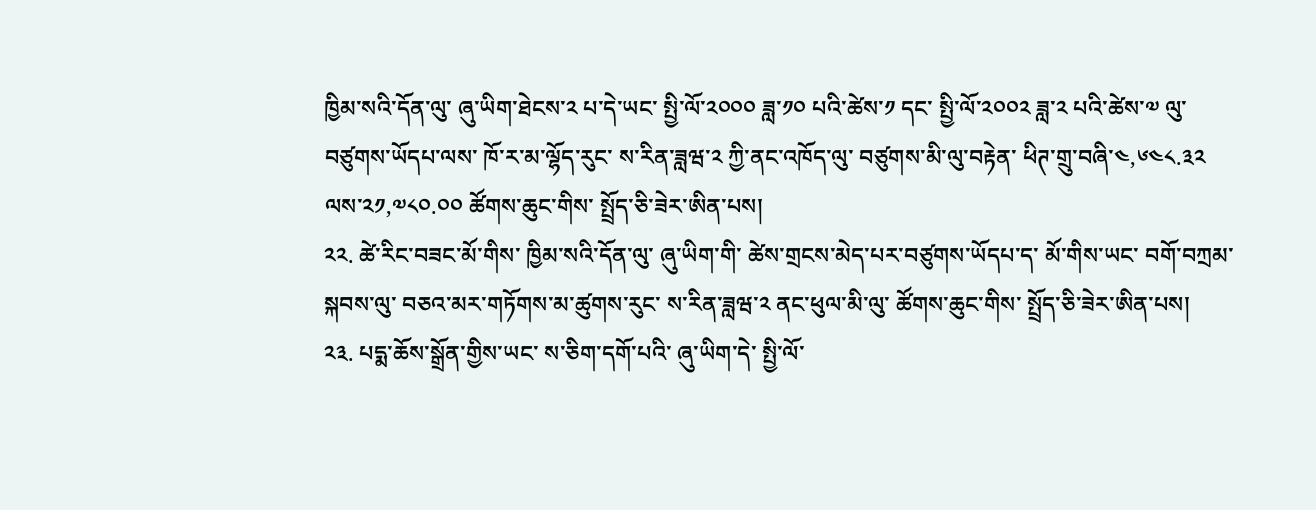ཁྱིམ་སའི་དོན་ལུ་ ཞུ་ཡིག་ཐེངས་༢ པ་དེ་ཡང་ སྤྱི་ལོ་༢༠༠༠ ཟླ་༡༠ པའི་ཚེས་༡ དང་ སྤྱི་ལོ་༢༠༠༢ ཟླ་༢ པའི་ཚེས་༧ ལུ་ བཙུགས་ཡོདཔ་ལས་ ཁོ་ར་མ་ལྷོད་རུང་ ས་རིན་ཟླཝ་༢ ཀྱི་ནང་འཁོད་ལུ་ བཙུགས་མི་ལུ་བརྟེན་ ཕིཊ་གྲུ་བཞི་༤,༦༤༨.༣༢ ལས་༢༡,༧༨༠.༠༠ ཚོགས་ཆུང་གིས་ སྤྲོད་ཅི་ཟེར་ཨིན་པས།
༢༢. ཚེ་རིང་བཟང་མོ་གིས་ ཁྱིམ་སའི་དོན་ལུ་ ཞུ་ཡིག་གི་ ཚེས་གྲངས་མེད་པར་བཙུགས་ཡོདཔ་ད་ མོ་གིས་ཡང་ བགོ་བཀྲམ་སྐབས་ལུ་ བཅའ་མར་གཏོགས་མ་ཚུགས་རུང་ ས་རིན་ཟླཝ་༢ ནང་ཕུལ་མི་ལུ་ ཚོགས་ཆུང་གིས་ སྤྲོད་ཅི་ཟེར་ཨིན་པས།
༢༣. པདྨ་ཆོས་སྒྲོན་གྱིས་ཡང་ ས་ཅིག་དགོ་པའི་ ཞུ་ཡིག་དེ་ སྤྱི་ལོ་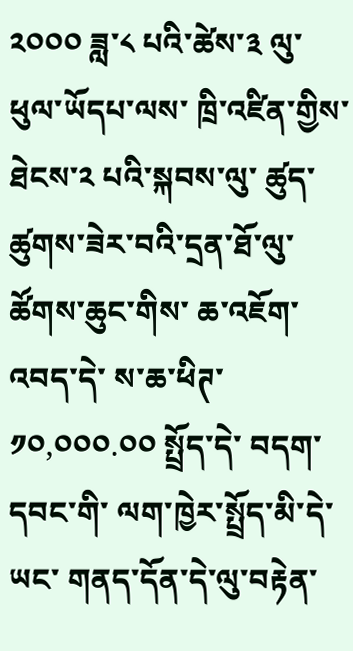༢༠༠༠ ཟླ་༨ པའི་ཚེས་༣ ལུ་ ཕུལ་ཡོདཔ་ལས་ ཁྲི་འཛིན་གྱིས་ ཐེངས་༢ པའི་སྐབས་ལུ་ ཚུད་ཚུགས་ཟེར་བའི་དྲན་ཐོ་ལུ་ ཚོགས་ཆུང་གིས་ ཆ་འཇོག་འབད་དེ་ ས་ཆ་ཕིཊ་༡༠,༠༠༠.༠༠ སྤྲོད་དེ་ བདག་དབང་གི་ ལག་ཁྱེར་སྤྲོད་མི་དེ་ཡང་ གནད་དོན་དེ་ལུ་བརྟེན་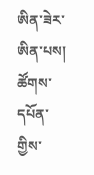ཨིན་ཟེར་ཨིན་པས།
ཚོགས་དཔོན་གྱིས་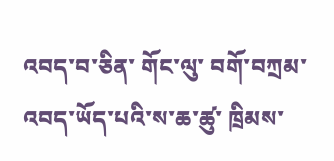འབད་བ་ཅིན་ གོང་ལུ་ བགོ་བཀྲམ་འབད་ཡོད་པའི་ས་ཆ་ཚུ་ ཁྲིམས་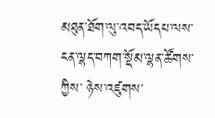མཐུན་ཐོག་ལུ་འབད་ཡོདཔ་ལས་ ངན་ལྷད་བཀག་སྡོམ་ལྷན་ཚོགས་ཀྱིས་ ཉེས་འཛུགས་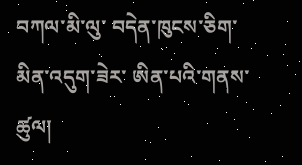བཀལ་མི་ལུ་ བདེན་ཁུངས་ཅིག་ མིན་འདུག་ཟེར་ ཨིན་པའི་གནས་ཚུལ།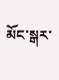མོང་སྒར་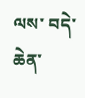ལས་ བདེ་ཆེན་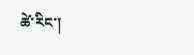ཚེ་རིང་།